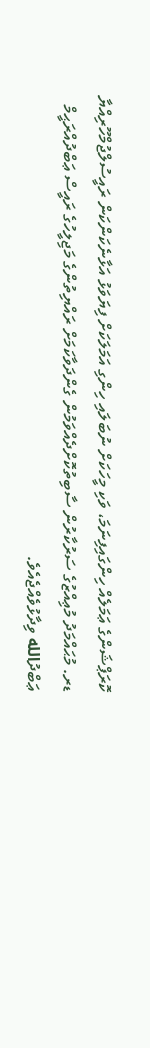ކޮރަޕްޝަންގެ ޢަމަލެއް ހިންގައިފިނަމަ، ވަކި މީހަކަށް ނުބަލައި ހިންގި އަމަލަކަށް ފިޔަވަޅު އަޅާނެކަންކަން ރައީސުލްޖުމްހޫރިއްޔާ ޑރ. މުޙައްމަދު މުޢިއްޒުގެ ސަރުކާރުން ސާބިތުކޮށްދެއްވަމުން ގެންދަވާކަމަށް ރައްޔިތުންގެ މަޖިލީހުގެ ރައީސް ޢަބްދުއްރަޙީމް ޢަބްދުالله ވިދާޅުވެއްޖެއެވެ.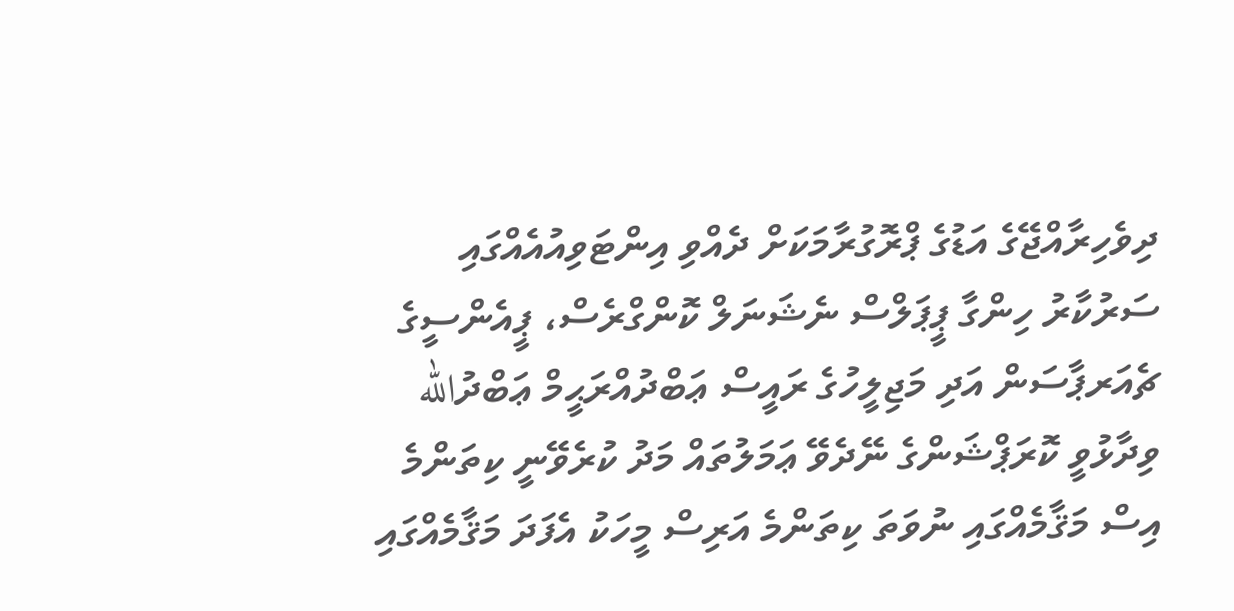ދިވެހިރާއްޖޭގެ އަޑުގެ ޕްރޮގުރާމަކަށް ދެއްވި އިންޓަވިއުއެއްގައި ސަރުކާރު ހިންގާ ޕީޕަލްސް ނެޝަނަލް ކޮންގްރެސް، ޕީއެންސީގެ ޗެއަރޕާސަން އަދި މަޖިލީހުގެ ރައީސް ޢަބްދުއްރަޙީމް ޢަބްދުالله ވިދާޅުވީ ކޮރަޕްޝަންގެ ނޭދެވޭ ޢަމަލުތައް މަދު ކުރެވޭނީ ކިތަންމެ އިސް މަޤާމެއްގައި ނުވަތަ ކިތަންމެ އަރިސް މީހަކު އެފަދަ މަޤާމެއްގައި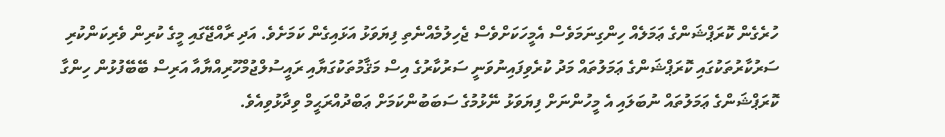ހުރެގެން ކޮރަޕްޝަންގެ ޢަމަލެއް ހިންގިނަމަވެސް އެމީހަކަށްވެސް ޖެހިލުމެއްނެތި ފިޔަވަޅު އަޅައިގެން ކަމަށެވެ. އަދި ރާއްޖޭގައި މީގެ ކުރިން ވެރިކަންކުރި ސަރުކާރުތަކުގައި ކޮރަޕްޝަންގެ ޢަމަލުތައް މަދު ކުރެވިފައިނުވަނީ ސަރުކާރުގެ އިސް މަޤާމުތަކުގަޔާއި ރައީސުލްޖުމްހޫރިއްޔާއާ އަރިސް ބޭބޭފުޅުން ހިންގާ ކޮރަޕްޝަންގެ ޢަމަލުތައް ނުބަލައި އެ މީހުންނަށް ފިޔަވަޅު ނޭޅުމުގެ ސަބަބުންކަމަށް ޢަބްދުއްރަޙީމް ވިދާޅުވިއެވެ.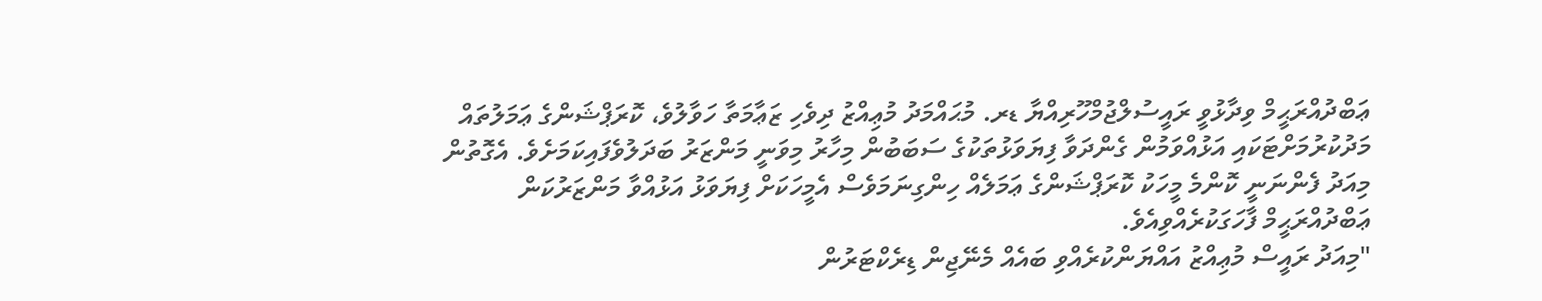ޢަބްދުއްރަޙީމް ވިދާޅުވީ ރައީސުލްޖުމްހޫރިއްޔާ ޑރ. މުޙައްމަދު މުޢިއްޒު ދިވެހި ޒަޢާމަތާ ހަވާލުވެ، ކޮރަޕްޝަންގެ ޢަމަލުތައް މަދުކުރުމަށްޓަކައި އަޅުއްވަމުން ގެންދަވާ ފިޔަވަޅުތަކުގެ ސަބަބުން މިހާރު މިވަނީ މަންޒަރު ބަދަލުވެފައިކަމަށެވެ. އެގޮތުން މިއަދު ފެންނަނީ ކޮންމެ މީހަކު ކޮރަޕްޝަންގެ ޢަމަލެއް ހިންގިނަމަވެސް އެމީހަކަށް ފިޔަވަޅު އަޅުއްވާ މަންޒަރުކަން ޢަބްދުއްރަޙީމް ފާހަގަކުރެއްވިއެވެ.
"މިއަދު ރައީސް މުޢިއްޒު އައްޔަންކުރެއްވި ބައެއް މެނޭޖިން ޑިރެކްޓަރުން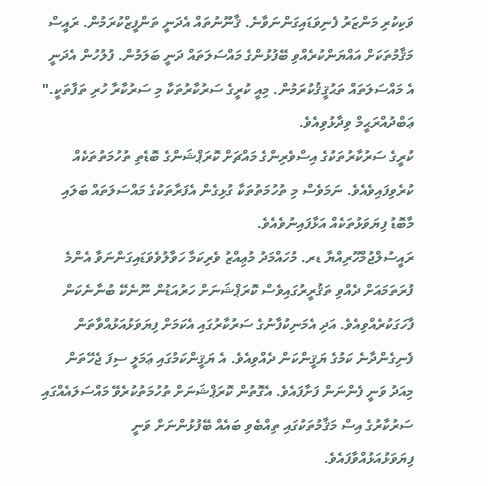ވަކިކުރި މަންޒަރު ފެނިވަޑައިގަންނަވާނެ. ޤާނޫނުތައް އެދަނީ ތަންފީޒްކުރަމުން. ރައީސް މަޤާމުތަކަށް އައްޔަންކުރެއްވި ބޭފުޅުންގެ މައްސަލަތައް ދަނީ ބަލަމުން. ފުލުހުން އެދަނީ އެ މައްސަލަތައް ތަޙުޤީޤުކުރަމުން. މިއީ ކުރީގެ ސަރުކާރުތަކާ މި ސަރުކާރާ ހުރި ތަފާތަކީ." ޢަބްދުއްރަޙީމް ވިދާޅުވިއެވެ.
ކުރީގެ ސަރުކާރުތަކުގެ އިސްވެރިންގެ މައްޗަށް ކޮރަޕްޝަންގެ ބޮޑެތި ތުހުމަތުތަކެއް ކުރެވިފައިވެއެވެ. ނަމަވެސް މި ތުހުމަތުތަކާ ގުޅިގެން އެފަރާތަކުގެ މައްސަލަތައް ބަލައި މާބޮޑު ފިޔަވަޅުތަކެއް އަޅާފައިނުވެއެވެ.
ރައީސުލްޖުމްހޫރިއްޔާ ޑރ. މުހައްމަދު މުޢިއްޒު ވެރިކަމާ ހަވާލުވެވަޑައިގަންނަވާ އެންމެ ފުރަތަމައަށް ދެއްވި ތަޤުރީރުގައިވެސް ކޮރަޕްޝަނަށް ހަރުއަޑުން ނޫނެކޭ ބުނާނެކަން ފާހަގަކުރެއްވިއެވެ. އަދި އެމަނިކުފާނުގެ ސަރުކާރުގައި އެކަމަށް ފިޔަވަޅުއަޅުއްވާތަން ފެނިގެންދާނެ ކަމުގެ ޔަޤީންކަން ދެއްވިއެވެ. އެ ޔަޤީންކަމުގައި ޢަމަލީ ސިފަ ޖެހޭތަން މިއަދު ވަނީ ފެންނަން ފަށާފައެވެ. އެގޮތުން ކޮރަޕްޝަނަށް ތުހުމަތުކުރެވޭ މައްސަލައެއްގައި ސަރުކާރުގެ އިސް މަޤާމުތަކުގައި ތިއްބެވި ބައެއް ބޭފުޅުންނަށް ވަނީ ފިޔަވަޅުއަޅުއްވާފައެވެ.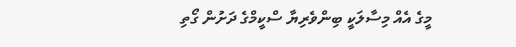މީގެ އެއް މިސާލަކީ ބިންވެރިޔާ ސްކީމްގެ ދަށުން ގޯތި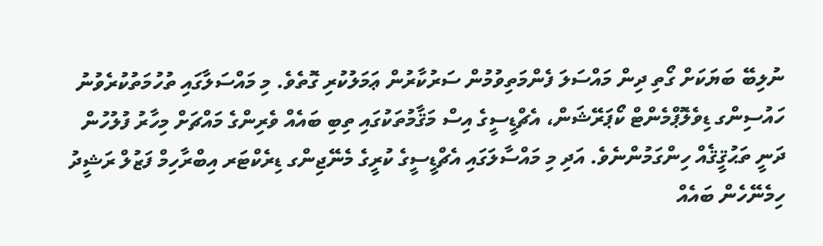ނުލިބޭ ބަޔަކަށް ގޯތި ދިން މައްސަލަ ފެންމަތިވުމުން ސަރުކާރުން ޢަމަލުކުރި ގޮތެވެ. މި މައްސަލާގައި ތުހުމަތުކުރެވުނު ހައުސިންގ ޑިވެލޮޕްމެންޓް ކޯޕަރޭޝަން، އެޗްޑީސީގެ އިސް މަޤާމުތަކުގައި ތިބި ބައެއް ވެރިންގެ މައްޗަށް މިހާރު ފުލުހުން ދަނީ ތަޙުޤީޤެއް ހިންގަމުންނެވެ. އަދި މި މައްސާލަގައި އެޗްޑީސީގެ ކުރީގެ މެނޭޖިންގ ޑިރެކްޓަރ އިބްރާހިމް ފަޒުލް ރަޝީދު ހިމެނޭހެން ބައެއް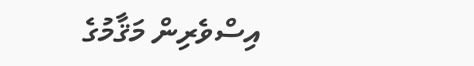އިސްވެރިން މަޤާމުގެ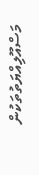މަސްއޫލިއްޔަތުތަކުން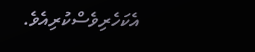އެކަހެރިވެސްކުރިއެވެ.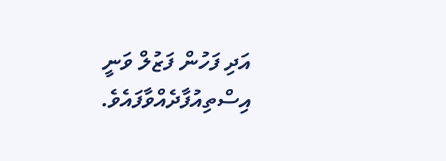އަދި ފަހުން ފަޒުލް ވަނީ އިސްތިއުފާދެއްވާފައެވެ.